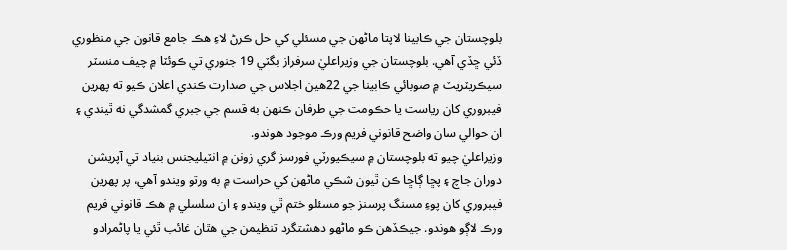بلوچستان جي ڪابينا لاپتا ماڻهن جي مسئلي کي حل ڪرڻ لاءِ هڪ جامع قانون جي منظوري ڏئي ڇڏي آهي. بلوچستان جي وزيراعليٰ سرفراز بگٽي 19 جنوري تي ڪوئٽا ۾ چيف منسٽر سيڪريٽريٽ ۾ صوبائي ڪابينا جي 22هين اجلاس جي صدارت ڪندي اعلان ڪيو ته پهرين فيبروري کان رياست يا حڪومت جي طرفان ڪنهن به قسم جي جبري گمشدگي نه ٿيندي ۽ ان حوالي سان واضح قانوني فريم ورڪ موجود هوندو.
وزيراعليٰ چيو ته بلوچستان ۾ سيڪيورٽي فورسز گري زونن ۾ انٽيليجنس بنياد تي آپريشن دوران جاچ ۽ پڇا ڳاڇا ڪن ٿيون شڪي ماڻهن کي حراست ۾ به ورتو ويندو آهي، پر پهرين فيبروري کان پوءِ مسنگ پرسنز جو مسئلو ختم ٿي ويندو ۽ ان سلسلي ۾ هڪ قانوني فريم ورڪ لاڳو هوندو. جيڪڏهن ڪو ماڻهو دهشتگرد تنظيمن جي هٿان غائب ٿئي يا پاڻمرادو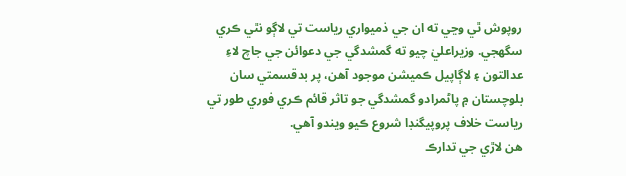روپوش ٿي وڃي ته ان جي ذميواري رياست تي لاڳو نٿي ڪري سگهجي. وزيراعليٰ چيو ته گمشدگي جي دعوائن جي جاچ لاءِ عدالتون ۽ لاڳاپيل ڪميشن موجود آهن، پر بدقسمتي سان بلوچستان ۾ پاڻمرادو گمشدگي جو تاثر قائم ڪري فوري طور تي رياست خلاف پروپيگنڊا شروع ڪيو ويندو آهي.
هن لاڙي جي تدارڪ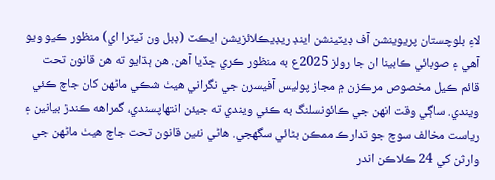لاءِ بلوچستان پريوينشن آف ڊيٽينشن اينڊ ريڊيڪلائزيشن ايڪٽ (ڊبل ون ٽيٽرا اي) منظور ڪيو ويو آهي ۽ صوبائي ڪابينا ان جا رولز 2025ع به منظور ڪري ڇڏيا آهن. هن ٻڌايو ته هن قانون تحت قائم ڪيل مخصوص مرڪزن ۾ مجاز پوليس آفيسرن جي نگراني هيٺ شڪي ماڻهن کان جاچ ڪئي ويندي. ساڳي وقت انهن جي ڪائونسلنگ به ڪئي ويندي ته جيئن انتهاپسندي، گمراهه ڪندڙ بيانين ۽ رياست مخالف سوچ جو تدارڪ ممڪن بڻائي سگهجي. هاڻي نئين قانون تحت جاچ هيٺ ماڻهن جي وارثن کي 24 ڪلاڪن اندر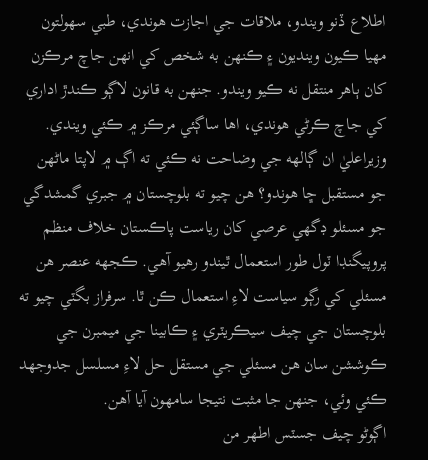اطلاع ڏنو ويندو، ملاقات جي اجازت هوندي، طبي سهولتون مهيا ڪيون وينديون ۽ ڪنهن به شخص کي انهن جاچ مرڪزن کان ٻاهر منتقل نه ڪيو ويندو. جنهن به قانون لاڳو ڪندڙ اداري کي جاچ ڪرڻي هوندي، اها ساڳئي مرڪز ۾ ڪئي ويندي.
وزيراعليٰ ان ڳالهه جي وضاحت نه ڪئي ته اڳ ۾ لاپتا ماڻهن جو مستقبل ڇا هوندو؟ هن چيو ته بلوچستان ۾ جبري گمشدگي جو مسئلو ڊگهي عرصي کان رياست پاڪستان خلاف منظم پروپيگنڊا ٽول طور استعمال ٿيندو رهيو آهي. ڪجهه عنصر هن مسئلي کي رڳو سياست لاءِ استعمال ڪن ٿا. سرفراز بگٽي چيو ته بلوچستان جي چيف سيڪريٽري ۽ ڪابينا جي ميمبرن جي ڪوششن سان هن مسئلي جي مستقل حل لاءِ مسلسل جدوجهد ڪئي وئي، جنهن جا مثبت نتيجا سامهون آيا آهن.
اڳوڻو چيف جسٽس اطهر من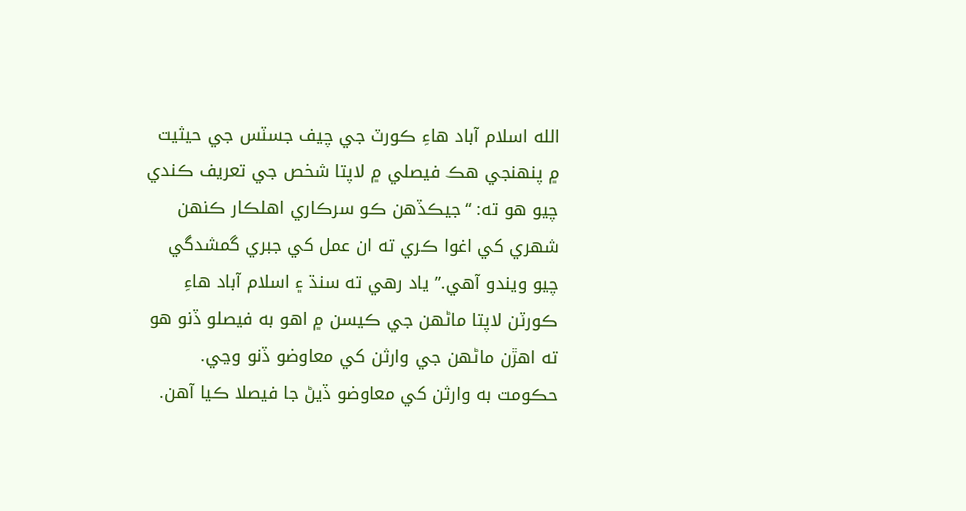الله اسلام آباد هاءِ ڪورٽ جي چيف جسٽس جي حيثيت ۾ پنهنجي هڪ فيصلي ۾ لاپتا شخص جي تعريف ڪندي چيو هو ته: “جيڪڏهن ڪو سرڪاري اهلڪار ڪنهن شهري کي اغوا ڪري ته ان عمل کي جبري گمشدگي چيو ويندو آهي.” ياد رهي ته سنڌ ۽ اسلام آباد هاءِ ڪورٽن لاپتا ماڻهن جي ڪيسن ۾ اهو به فيصلو ڏنو هو ته اهڙن ماڻهن جي وارثن کي معاوضو ڏنو وڃي. حڪومت به وارثن کي معاوضو ڏيڻ جا فيصلا ڪيا آهن.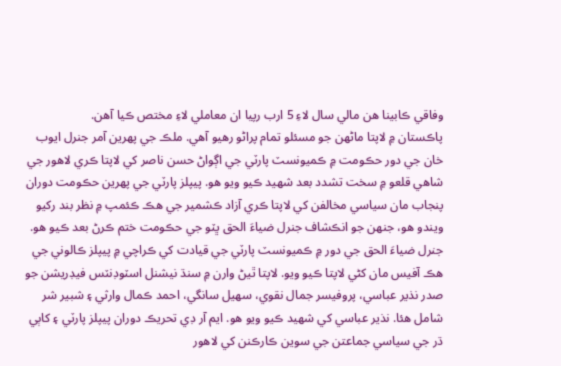وفاقي ڪابينا هن مالي سال لاءِ 5 ارب رپيا ان معاملي لاءِ مختص ڪيا آهن.
پاڪستان ۾ لاپتا ماڻهن جو مسئلو تمام پراڻو رهيو آهي. ملڪ جي پهرين آمر جنرل ايوب خان جي دور حڪومت ۾ ڪميونسٽ پارٽي جي اڳواڻ حسن ناصر کي لاپتا ڪري لاهور جي شاهي قلعو ۾ سخت تشدد بعد شهيد ڪيو ويو هو. پيپلز پارٽي جي پهرين حڪومت دوران پنجاب مان سياسي مخالفن کي لاپتا ڪري آزاد ڪشمير جي هڪ ڪئمپ ۾ نظر بند رکيو ويندو هو، جنهن جو انڪشاف جنرل ضياءَ الحق ڀٽو جي حڪومت ختم ڪرڻ بعد ڪيو هو. جنرل ضياءَ الحق جي دور ۾ ڪميونسٽ پارٽي جي قيادت کي ڪراچي ۾ پيپلز ڪالوني جي هڪ آفيس مان کڻي لاپتا ڪيو ويو. لاپتا ٿيڻ وارن ۾ سنڌ نيشنل اسٽوڊنٽس فيڊريشن جو صدر نذير عباسي، پروفيسر جمال نقوي، سهيل سانگي، احمد ڪمال وارثي ۽ شبير شر شامل هئا. نذير عباسي کي شهيد ڪيو ويو هو. ايم آر ڊي تحريڪ دوران پيپلز پارٽي ۽ کاٻي ڌر جي سياسي جماعتن جي سوين ڪارڪنن کي لاهور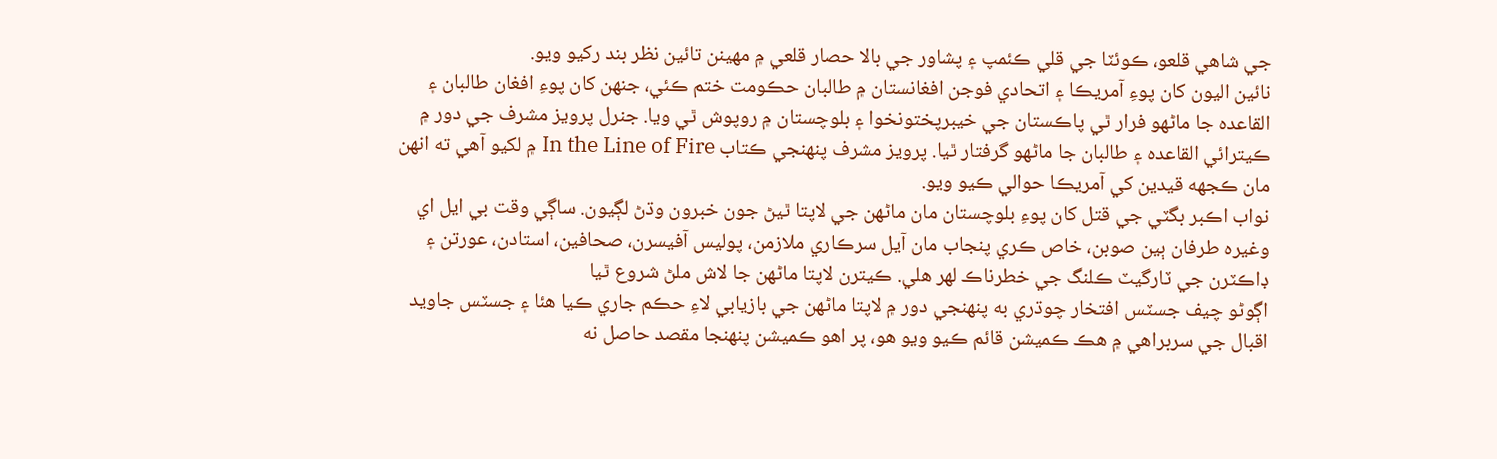جي شاهي قلعو، ڪوئٽا جي قلي ڪئمپ ۽ پشاور جي بالا حصار قلعي ۾ مهينن تائين نظر بند رکيو ويو.
نائين اليون کان پوءِ آمريڪا ۽ اتحادي فوجن افغانستان ۾ طالبان حڪومت ختم ڪئي، جنهن کان پوءِ افغان طالبان ۽ القاعده جا ماڻهو فرار ٿي پاڪستان جي خيبرپختونخوا ۽ بلوچستان ۾ روپوش ٿي ويا. جنرل پرويز مشرف جي دور ۾ ڪيترائي القاعده ۽ طالبان جا ماڻهو گرفتار ٿيا. پرويز مشرف پنهنجي ڪتاب In the Line of Fire ۾ لکيو آهي ته انهن مان ڪجهه قيدين کي آمريڪا حوالي ڪيو ويو.
نواب اڪبر بگٽي جي قتل کان پوءِ بلوچستان مان ماڻهن جي لاپتا ٿيڻ جون خبرون وڌڻ لڳيون. ساڳي وقت بي ايل اي وغيره طرفان ٻين صوبن، خاص ڪري پنجاب مان آيل سرڪاري ملازمن، پوليس آفيسرن، صحافين، استادن، عورتن ۽ ڊاڪٽرن جي ٽارگيٽ ڪلنگ جي خطرناڪ لهر هلي. ڪيترن لاپتا ماڻهن جا لاش ملڻ شروع ٿيا
اڳوڻو چيف جسٽس افتخار چوڌري به پنهنجي دور ۾ لاپتا ماڻهن جي بازيابي لاءِ حڪم جاري ڪيا هئا ۽ جسٽس جاويد اقبال جي سربراهي ۾ هڪ ڪميشن قائم ڪيو ويو هو، پر اهو ڪميشن پنهنجا مقصد حاصل نه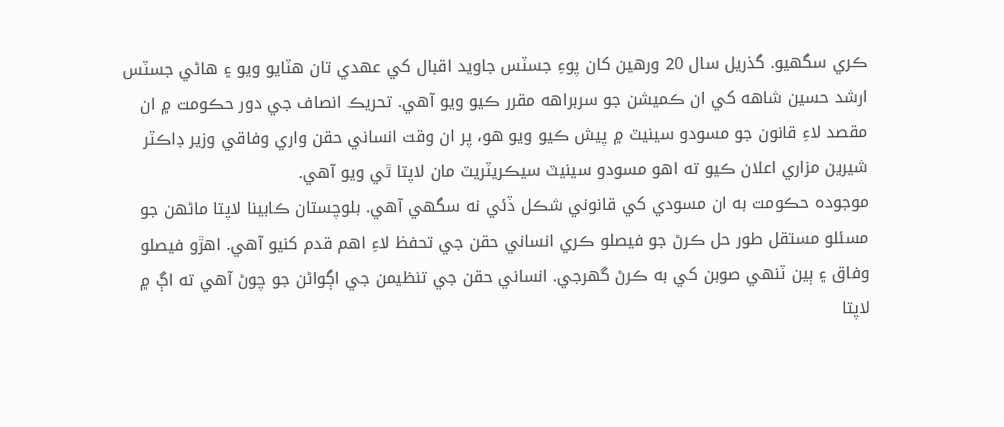ڪري سگهيو. گذريل سال 20 ورهين کان پوءِ جسٽس جاويد اقبال کي عهدي تان هٽايو ويو ۽ هاڻي جسٽس ارشد حسين شاهه کي ان ڪميشن جو سربراهه مقرر ڪيو ويو آهي. تحريڪ انصاف جي دور حڪومت ۾ ان مقصد لاءِ قانون جو مسودو سينيٽ ۾ پيش ڪيو ويو هو، پر ان وقت انساني حقن واري وفاقي وزير ڊاڪٽر شيرين مزاري اعلان ڪيو ته اهو مسودو سينيٽ سيڪريٽريٽ مان لاپتا ٿي ويو آهي.
موجوده حڪومت به ان مسودي کي قانوني شڪل ڏئي نه سگهي آهي. بلوچستان ڪابينا لاپتا ماڻهن جو مسئلو مستقل طور حل ڪرڻ جو فيصلو ڪري انساني حقن جي تحفظ لاءِ اهم قدم کنيو آهي. اهڙو فيصلو وفاق ۽ ٻين ٽنهي صوبن کي به ڪرڻ گهرجي. انساني حقن جي تنظيمن جي اڳواڻن جو چوڻ آهي ته اڳ ۾ لاپتا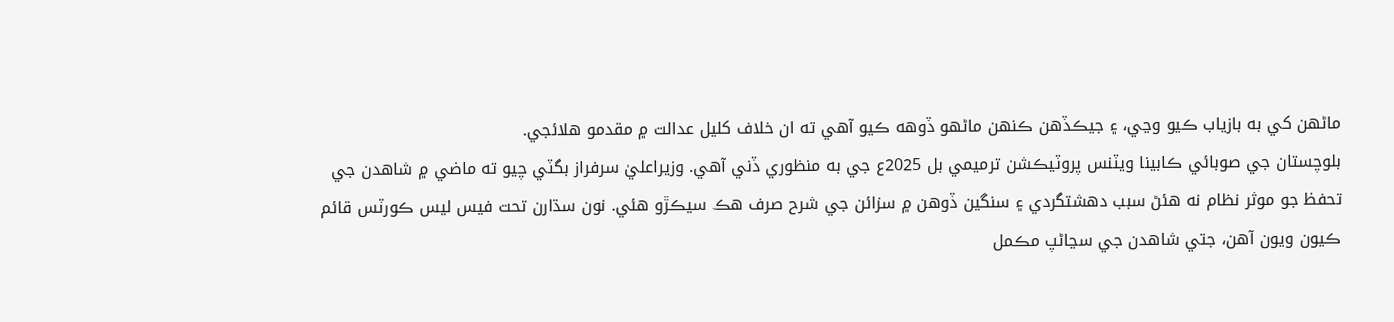ماڻهن کي به بازياب ڪيو وڃي، ۽ جيڪڏهن ڪنهن ماڻهو ڏوهه ڪيو آهي ته ان خلاف کليل عدالت ۾ مقدمو هلائجي.
بلوچستان جي صوبائي ڪابينا ويٽنس پروٽيڪشن ترميمي بل 2025ع جي به منظوري ڏني آهي. وزيراعليٰ سرفراز بگٽي چيو ته ماضي ۾ شاهدن جي تحفظ جو موثر نظام نه هئڻ سبب دهشتگردي ۽ سنگين ڏوهن ۾ سزائن جي شرح صرف هڪ سيڪڙو هئي. نون سڌارن تحت فيس ليس ڪورٽس قائم ڪيون ويون آهن، جتي شاهدن جي سڃاڻپ مڪمل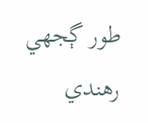طور ڳجهي رهندي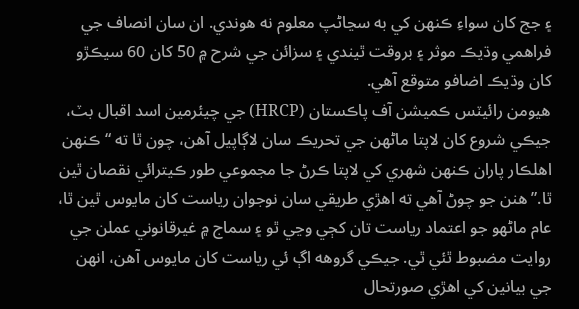۽ جج کان سواءِ ڪنهن کي به سڃاڻپ معلوم نه هوندي. ان سان انصاف جي فراهمي وڌيڪ موثر ۽ بروقت ٿيندي ۽ سزائن جي شرح ۾ 50 کان 60 سيڪڙو کان وڌيڪ اضافو متوقع آهي.
هيومن رائيٽس ڪميشن آف پاڪستان (HRCP) جي چيئرمين اسد اقبال بٽ، جيڪي شروع کان لاپتا ماڻهن جي تحريڪ سان لاڳاپيل آهن، چون ٿا ته “ڪنهن اهلڪار پاران ڪنهن شهري کي لاپتا ڪرڻ جا مجموعي طور ڪيترائي نقصان ٿين ٿا.” هنن جو چوڻ آهي ته اهڙي طريقي سان نوجوان رياست کان مايوس ٿين ٿا، عام ماڻهو جو اعتماد رياست تان کڄي وڃي ٿو ۽ سماج ۾ غيرقانوني عملن جي روايت مضبوط ٿئي ٿي. جيڪي گروهه اڳ ئي رياست کان مايوس آهن، انهن جي بيانين کي اهڙي صورتحال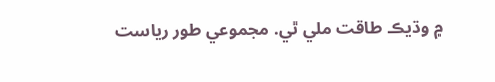۾ وڌيڪ طاقت ملي ٿي. مجموعي طور رياست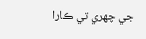جي چهري تي ڪارا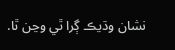نشان وڌيڪ ڳرا ٿي وڃن ٿا.